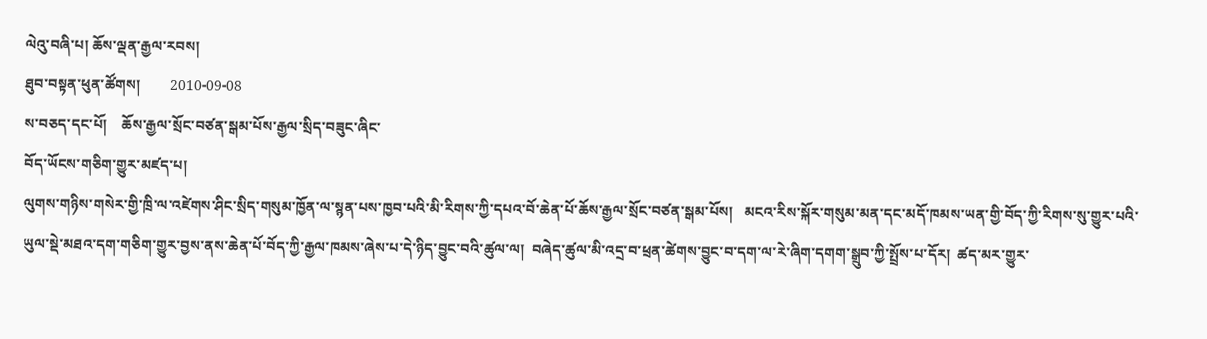ལེའུ་བཞི་པ། ཆོས་ལྡན་རྒྱལ་རབས།
ཐུབ་བསྟན་ཕུན་ཚོགས།        2010-09-08
ས་བཅད་དང་པོ།    ཆོས་རྒྱལ་སྲོང་བཙན་སྒམ་པོས་རྒྱལ་སྲིད་བཟུང་ཞིང་
བོད་ཡོངས་གཅིག་གྱུར་མཛད་པ།
ལུགས་གཉིས་གསེར་གྱི་ཁྲི་ལ་འཛེགས་ཤིང་སྲིད་གསུམ་ཁྱོན་ལ་སྙན་པས་ཁྱབ་པའི་མི་རིགས་ཀྱི་དཔའ་བོ་ཆེན་པོ་ཆོས་རྒྱལ་སྲོང་བཙན་སྒམ་པོས།   མངའ་རིས་སྐོར་གསུམ་མན་དང་མདོ་ཁམས་ཡན་གྱི་བོད་ཀྱི་རིགས་སུ་གྱུར་པའི་ཡུལ་སྡེ་མཐའ་དག་གཅིག་གྱུར་བྱས་ནས་ཆེན་པོ་བོད་ཀྱི་རྒྱལ་ཁམས་ཞེས་པ་དེ་ཉིད་བྱུང་བའི་ཚུལ་ལ།  བཞེད་ཚུལ་མི་འདྲ་བ་ཕྲན་ཚེགས་བྱུང་བ་དག་ལ་རེ་ཞིག་དགག་སྒྲུབ་ཀྱི་སྤྲོས་པ་དོར།  ཚད་མར་གྱུར་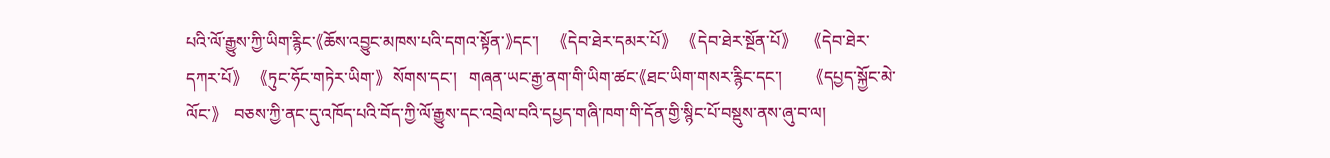པའི་ལོ་རྒྱུས་ཀྱི་ཡིག་རྙིང་《ཆོས་འབྱུང་མཁས་པའི་དགའ་སྟོན་》དང་།     《དེབ་ཐེར་དམར་པོ》    《དེབ་ཐེར་སྔོན་པོ》     《དེབ་ཐེར་དཀར་པོ》    《ཏུང་ཧོང་གཏེར་ཡིག་》  སོགས་དང་།   གཞན་ཡང་རྒྱ་ནག་གི་ཡིག་ཚང་《ཐང་ཡིག་གསར་རྙིང་དང་།        《དཔྱད་སྐྱོང་མེ་ལོང་》   བཅས་ཀྱི་ནང་དུ་འཁོད་པའི་བོད་ཀྱི་ལོ་རྒྱུས་དང་འབྲེལ་བའི་དཔྱད་གཞི་ཁག་གི་དོན་གྱི་སྙིང་པོ་བསྡུས་ནས་ཞུ་བ་ལ།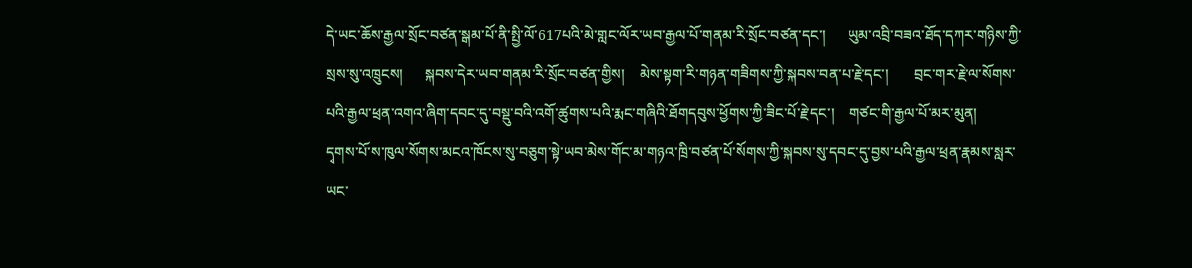དེ་ཡང་ཆོས་རྒྱལ་སྲོང་བཙན་སྒམ་པོ་ནི་སྤྱི་ལོ་617པའི་མེ་གླང་ལོར་ཡབ་རྒྱལ་པོ་གནམ་རི་སྲོང་བཙན་དང་།      ཡུམ་འབྲི་བཟའ་ཐོད་དཀར་གཉིས་ཀྱི་སྲས་སུ་འཁྲུངས།      སྐབས་དེར་ཡབ་གནམ་རི་སྲོང་བཙན་གྱིས།    མེས་སྟག་རི་གཉན་གཟིགས་ཀྱི་སྐབས་བན་པ་རྗེ་དང་།       བྲང་གར་རྗེ་ལ་སོགས་པའི་རྒྱལ་ཕྲན་འགའ་ཞིག་དབང་དུ་བསྡུ་བའི་འགོ་ཚུགས་པའི་རྨང་གཞིའི་ཐོགདབུས་ཕྱོགས་ཀྱི་ཟིང་པོ་རྗེ་དང་།    གཙང་གི་རྒྱལ་པོ་མར་མུན།        དྭགས་པོ་ས་ཁུལ་སོགས་མངའ་ཁོངས་སུ་བཅུག་སྟེ་ཡབ་མེས་གོང་མ་གཉའ་ཁྲི་བཙན་པོ་སོགས་ཀྱི་སྐབས་སུ་དབང་དུ་བྱས་པའི་རྒྱལ་ཕྲན་རྣམས་སླར་ཡང་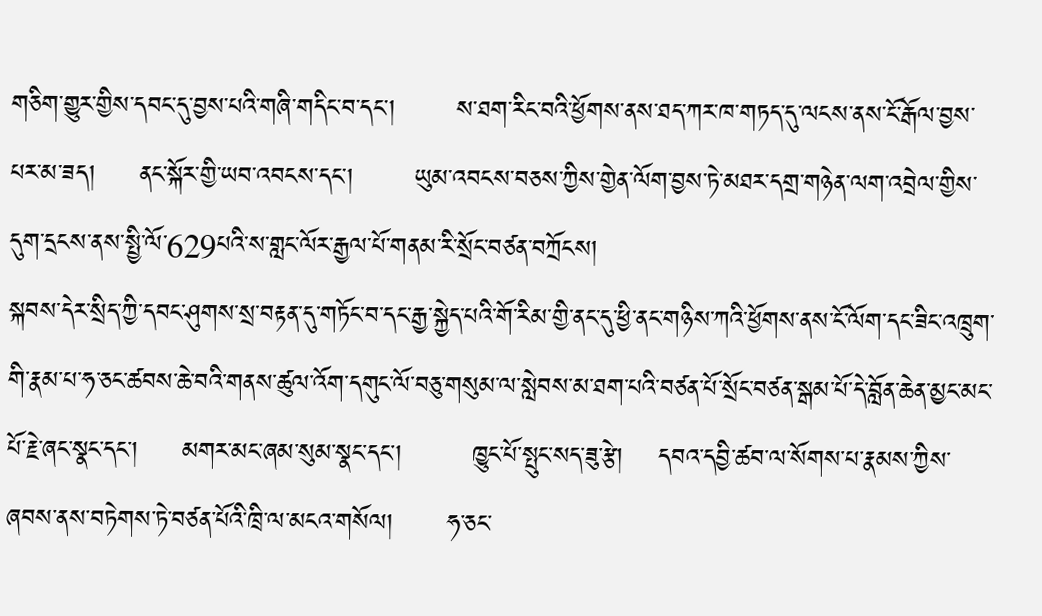གཅིག་གྱུར་གྱིས་དབང་དུ་བྱས་པའི་གཞི་གདིང་བ་དང་།       ས་ཐག་རིང་བའི་ཕྱོགས་ནས་ཐད་ཀར་ཁ་གཏད་དུ་ལངས་ནས་ངོ་རྒོལ་བྱས་པར་མ་ཟད།     ནང་སྐོར་གྱི་ཡབ་འབངས་དང་།       ཡུམ་འབངས་བཅས་ཀྱིས་གྱེན་ལོག་བྱས་ཏེ་མཐར་དགྲ་གཉེན་ལག་འབྲེལ་གྱིས་དུག་དྲངས་ནས་སྤྱི་ལོ་629པའི་ས་གླང་ལོར་རྒྱལ་པོ་གནམ་རི་སྲོང་བཙན་བཀྲོངས།
སྐབས་དེར་སྲིད་ཀྱི་དབང་ཤུགས་སྲ་བརྟན་དུ་གཏོང་བ་དང་རྒྱ་སྐྱེད་པའི་གོ་རིམ་གྱི་ནང་དུ་ཕྱི་ནང་གཉིས་ཀའི་ཕྱོགས་ནས་ངོ་ལོག་དང་ཟིང་འཁྲུག་གི་རྣམ་པ་ཧ་ཅང་ཚབས་ཆེ་བའི་གནས་ཚུལ་འོག་དགུང་ལོ་བཅུ་གསུམ་ལ་སླེབས་མ་ཐག་པའི་བཙན་པོ་སྲོང་བཙན་སྒམ་པོ་དེ་བློན་ཆེན་མྱང་མང་པོ་རྗེ་ཞང་སྣང་དང་།     མགར་མང་ཞམ་སུམ་སྣང་དང་།        ཁྱུང་པོ་སྤུང་སད་ཟུ་རྩེ།    དབའ་དབྱི་ཚབ་ལ་སོགས་པ་རྣམས་ཀྱིས་ཞབས་ནས་བཏེགས་ཏེ་བཙན་པོའི་ཁྲི་ལ་མངའ་གསོལ།      ཧ་ཅང་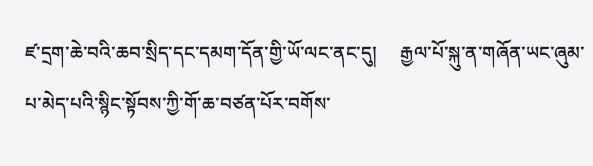ཛ་དྲག་ཆེ་བའི་ཆབ་སྲིད་དང་དམག་དོན་གྱི་ཡོ་ལང་ནང་དུ།     རྒྱལ་པོ་སྐུ་ན་གཞོན་ཡང་ཞུམ་པ་མེད་པའི་སྙིང་སྟོབས་ཀྱི་གོ་ཆ་བཙན་པོར་བགོས་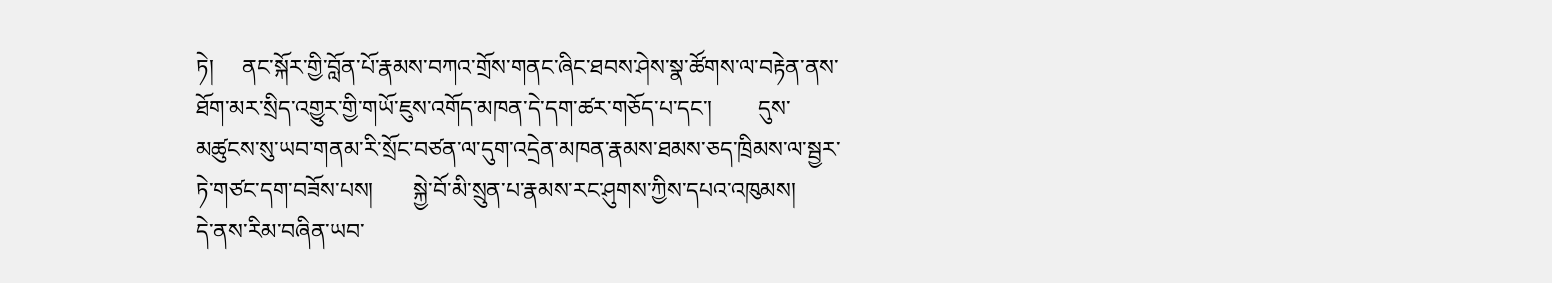ཏེ།     ནང་སྐོར་གྱི་བློན་པོ་རྣམས་བཀའ་གྲོས་གནང་ཞིང་ཐབས་ཤེས་སྣ་ཚོགས་ལ་བརྟེན་ནས་ཐོག་མར་སྲིད་འགྱུར་གྱི་གཡོ་ཇུས་འགོད་མཁན་དེ་དག་ཚར་གཅོད་པ་དང་།        དུས་མཚུངས་སུ་ཡབ་གནམ་རི་སྲོང་བཙན་ལ་དུག་འདྲེན་མཁན་རྣམས་ཐམས་ཅད་ཁྲིམས་ལ་སྦྱར་ཏེ་གཙང་དག་བཟོས་པས།       སྐྱེ་བོ་མི་སྲུན་པ་རྣམས་རང་ཤུགས་ཀྱིས་དཔའ་འཁུམས།       དེ་ནས་རིམ་བཞིན་ཡབ་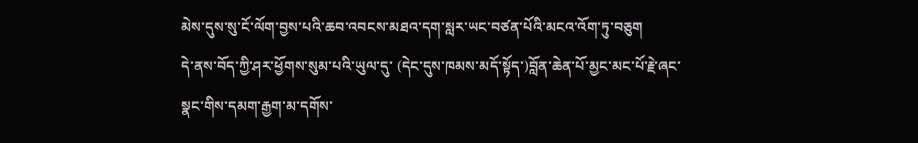མེས་དུས་སུ་ངོ་ལོག་བྱས་པའི་ཆབ་འབངས་མཐའ་དག་སླར་ཡང་བཙན་པོའི་མངའ་འོག་ཏུ་བཅུག
དེ་ནས་བོད་ཀྱི་ཤར་ཕྱོགས་སུམ་པའི་ཡུལ་དུ་ (དེང་དུས་ཁམས་མདོ་སྟོད་)བློན་ཆེན་པོ་མྱང་མང་པོ་རྗེ་ཞང་སྣང་གིས་དམག་རྒྱག་མ་དགོས་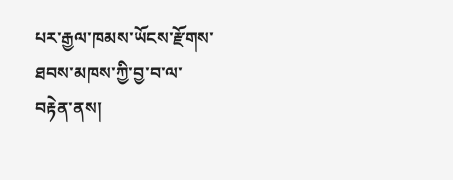པར་རྒྱལ་ཁམས་ཡོངས་རྫོགས་ཐབས་མཁས་ཀྱི་བྱ་བ་ལ་བརྟེན་ནས།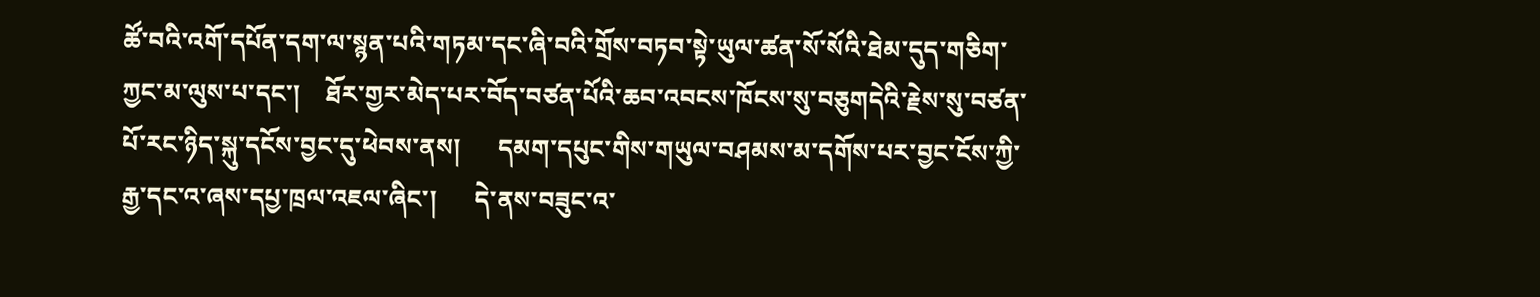ཚོ་བའི་འགོ་དཔོན་དག་ལ་སྙན་པའི་གཏམ་དང་ཞི་བའི་གྲོས་བཏབ་སྟེ་ཡུལ་ཚན་སོ་སོའི་ཐེམ་དུད་གཅིག་ཀྱང་མ་ལུས་པ་དང་།    ཐོར་གྱར་མེད་པར་བོད་བཙན་པོའི་ཆབ་འབངས་ཁོངས་སུ་བཅུགདེའི་རྗེས་སུ་བཙན་པོ་རང་ཉིད་སྐུ་དངོས་བྱང་དུ་ཕེབས་ནས།      དམག་དཔུང་གིས་གཡུལ་བཤམས་མ་དགོས་པར་བྱང་ངོས་ཀྱི་རྒྱ་དང་འ་ཞས་དཔྱ་ཁྲལ་འཇལ་ཞིང་།      དེ་ནས་བཟུང་འ་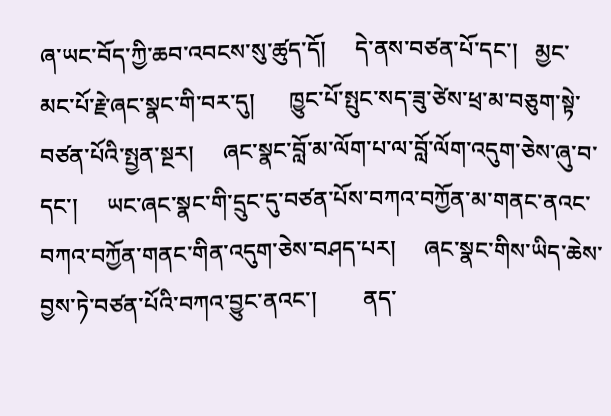ཞ་ཡང་བོད་ཀྱི་ཆབ་འབངས་སུ་ཚུད་དོ།     དེ་ནས་བཙན་པོ་དང་།   མྱང་མང་པོ་རྗེ་ཞང་སྣང་གི་བར་དུ།      ཁྱུང་པོ་སྤུང་སད་ཟུ་ཙེས་ཕྲ་མ་བཅུག་སྟེ་བཙན་པོའི་སྤྱན་སྔར།     ཞང་སྣང་བློ་མ་ལོག་པ་ལ་བློ་ལོག་འདུག་ཅེས་ཞུ་བ་དང་།     ཡང་ཞང་སྣང་གི་དྲུང་དུ་བཙན་པོས་བཀའ་བཀྱོན་མ་གནང་ནའང་བཀའ་བཀྱོན་གནང་གིན་འདུག་ཅེས་བཤད་པར།     ཞང་སྣང་གིས་ཡིད་ཆེས་བྱས་ཏེ་བཙན་པོའི་བཀའ་བྱུང་ནའང་།        ནད་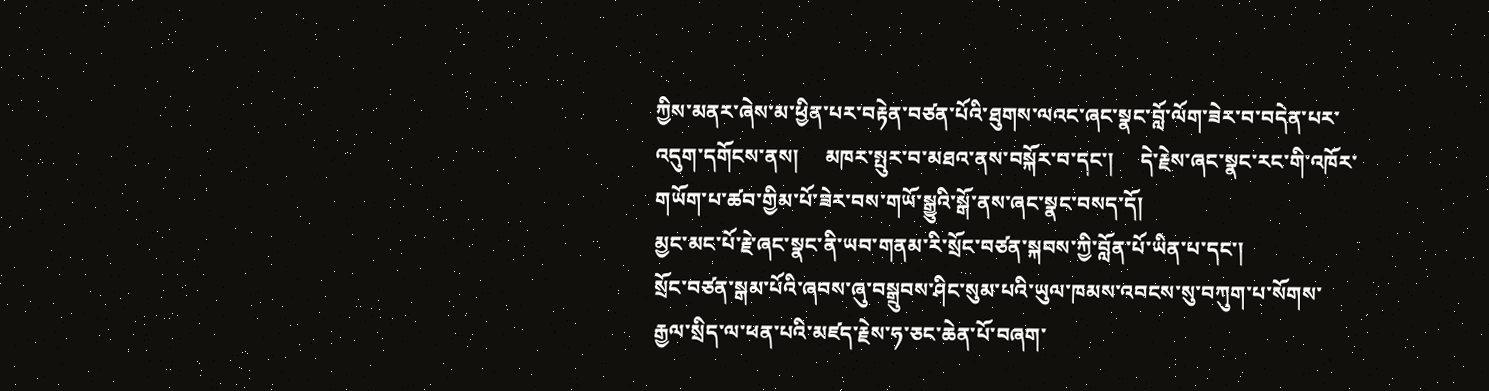ཀྱིས་མནར་ཞེས་མ་ཕྱིན་པར་བརྟེན་བཙན་པོའི་ཐུགས་ལའང་ཞང་སྣང་བློ་ལོག་ཟེར་བ་བདེན་པར་འདུག་དགོངས་ནས།     མཁར་སྤུར་བ་མཐའ་ནས་བསྐོར་བ་དང་།     དེ་རྗེས་ཞང་སྣང་རང་གི་འཁོར་གཡོག་པ་ཚབ་གྱིམ་པོ་ཟེར་བས་གཡོ་སྒྱུའི་སྒོ་ནས་ཞང་སྣང་བསད་དོ།
མྱང་མང་པོ་རྗེ་ཞང་སྣང་ནི་ཡབ་གནམ་རི་སྲོང་བཙན་སྐབས་ཀྱི་བློན་པོ་ཡིན་པ་དང་།
སྲོང་བཙན་སྒམ་པོའི་ཞབས་ཞུ་བསྒྲུབས་ཤིང་སུམ་པའི་ཡུལ་ཁམས་འབངས་སུ་བཀུག་པ་སོགས་རྒྱལ་སྲིད་ལ་ཕན་པའི་མཛད་རྗེས་ཧ་ཅང་ཆེན་པོ་བཞག་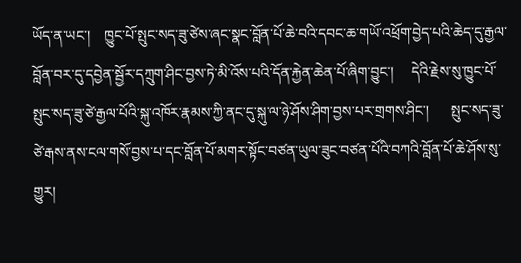ཡོད་ན་ཡང་།    ཁྱུང་པོ་སྤུང་སད་ཟུ་ཙེས་ཞང་སྣང་བློན་པོ་ཆེ་བའི་དབང་ཆ་གཡོ་འཕྲོག་བྱེད་པའི་ཆེད་དུ་རྒྱལ་བློན་བར་དུ་དབྱེན་སྦྱོར་དཀྲུག་ཤིང་བྱས་ཏེ་མི་འོས་པའི་དོན་རྐྱེན་ཆེན་པོ་ཞིག་བྱུང་།     དེའི་རྗེས་སུ་ཁྱུང་པོ་སྤུང་སད་ཟུ་ཙེ་རྒྱལ་པོའི་སྐུ་འཁོར་རྣམས་ཀྱི་ནང་དུ་སྐུ་ལ་ཉེ་ཤོས་ཤིག་བྱས་པར་གྲགས་ཤིང་།      སྤུང་སད་ཟུ་ཙེ་རྒས་ནས་ངལ་གསོ་བྱས་པ་དང་བློན་པོ་མགར་སྟོང་བཙན་ཡུལ་ཟུང་བཙན་པོའི་བཀའི་བློན་པོ་ཆེ་ཤོས་སུ་གྱུར།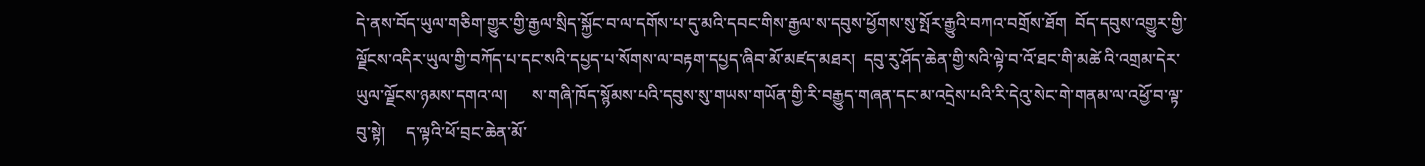དེ་ནས་བོད་ཡུལ་གཅིག་གྱུར་གྱི་རྒྱལ་སྲིད་སྐྱོང་བ་ལ་དགོས་པ་དུ་མའི་དབང་གིས་རྒྱལ་ས་དབུས་ཕྱོགས་སུ་སྤོར་རྒྱུའི་བཀའ་བགྲོས་ཐོག  བོད་དབུས་འགྱུར་གྱི་ལྗོངས་འདིར་ཡུལ་གྱི་བཀོད་པ་དང་སའི་དཔྱད་པ་སོགས་ལ་བརྟག་དཔྱད་ཞིབ་མོ་མཛད་མཐར།  དབུ་རུ་ཤོད་ཆེན་གྱི་སའི་ལྟེ་བ་འོ་ཐང་གི་མཚེ འི་འགྲམ་དེར་ཡུལ་ལྗོངས་ཉམས་དགའ་ལ།      ས་གཞི་ཁོད་སྙོམས་པའི་དབུས་སུ་གཡས་གཡོན་གྱི་རི་བརྒྱུད་གཞན་དང་མ་འདྲེས་པའི་རི་དེའུ་སེང་གེ་གནམ་ལ་འཕྱོ་བ་ལྟ་བུ་སྟེ།     ད་ལྟའི་ཕོ་བྲང་ཆེན་མོ་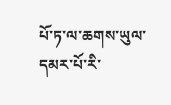པོ་ཏ་ལ་ཆགས་ཡུལ་དམར་པོ་རི་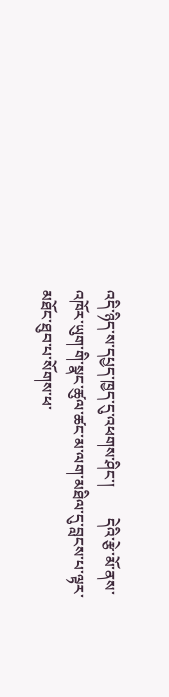འདི་ཉིད་ས་དཔྱད་ཁྱད་དུ་འཕགས་ཤིང་།        དེའི་རྩེ་མོ་ནས་འཁོར་ཡུག་གི་སྣང་ཚུལ་ཚང་མ་ལག་མཐིལ་དུ་བླངས་པ་ལྟར་མཐོང་ཐུབ་པ་སོགས་ཕ་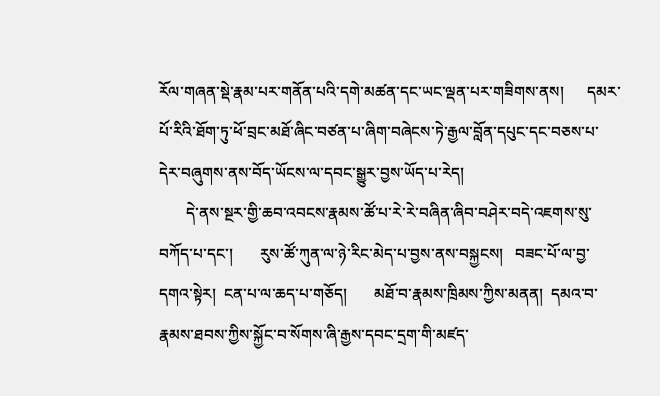རོལ་གཞན་སྡེ་རྣམ་པར་གནོན་པའི་དགེ་མཚན་དང་ཡང་ལྡན་པར་གཟིགས་ནས།      དམར་པོ་རིའི་ཐོག་ཏུ་ཕོ་བྲང་མཐོ་ཞིང་བཙན་པ་ཞིག་བཞེངས་ཏེ་རྒྱལ་བློན་དཔུང་དང་བཅས་པ་དེར་བཞུགས་ནས་བོད་ཡོངས་ལ་དབང་སྒྱུར་བྱས་ཡོད་པ་རེད།
       དེ་ནས་སྔར་གྱི་ཆབ་འབངས་རྣམས་ཚོ་པ་རེ་རེ་བཞིན་ཞིབ་བཤེར་བདེ་འཇགས་སུ་བཀོད་པ་དང་།       རུས་ཚོ་ཀུན་ལ་ཉེ་རིང་མེད་པ་བྱས་ནས་བསྐྱངས།   བཟང་པོ་ལ་བྱ་དགའ་སྟེར།  ངན་པ་ལ་ཆད་པ་གཅོད།       མཐོ་བ་རྣམས་ཁྲིམས་ཀྱིས་མནན།  དམའ་བ་རྣམས་ཐབས་ཀྱིས་སྐྱོང་བ་སོགས་ཞི་རྒྱས་དབང་དྲག་གི་མཛད་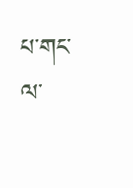པ་གང་ལ་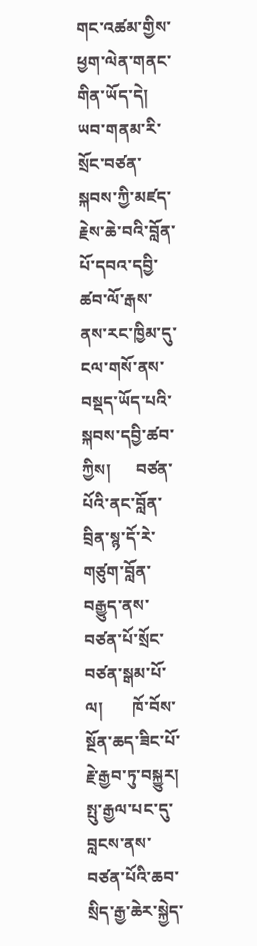གང་འཚམ་གྱིས་ཕྱག་ལེན་གནང་གིན་ཡོད་དེ།      ཡབ་གནམ་རི་སྲོང་བཙན་སྐབས་ཀྱི་མཛད་རྗེས་ཆེ་བའི་བློན་པོ་དབའ་དབྱི་ཚབ་ལོ་རྒས་ནས་རང་ཁྱིམ་དུ་ངལ་གསོ་ནས་བསྡད་ཡོད་པའི་སྐབས་དབྱི་ཚབ་ཀྱིས།      བཙན་པོའི་ནང་བློན་བྲིན་སྙ་དོ་རེ་གཙུག་བློན་བརྒྱུད་ནས་བཙན་པོ་སྲོང་བཙན་སྒམ་པོ་ལ།       ཁོ་བོས་སྔོན་ཆད་ཟིང་པོ་རྗེ་རྒྱབ་ཏུ་བསྐྱུར།      སྤུ་རྒྱལ་པང་དུ་བླངས་ནས་བཙན་པོའི་ཆབ་སྲིད་རྒྱ་ཆེར་སྐྱེད་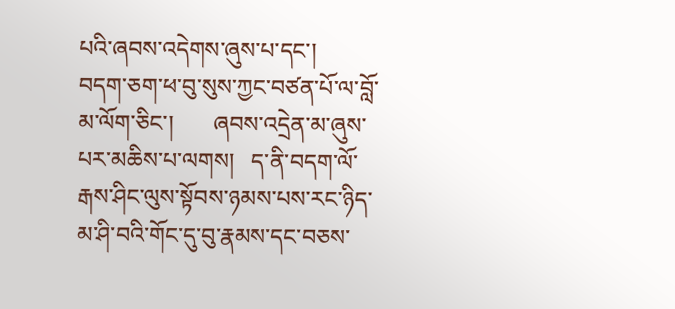པའི་ཞབས་འདེགས་ཞུས་པ་དང་།      བདག་ཅག་ཕ་བུ་སུས་ཀྱང་བཙན་པོ་ལ་བློ་མ་ལོག་ཅིང་།       ཞབས་འདྲེན་མ་ཞུས་པར་མཆིས་པ་ལགས།   ད་ནི་བདག་ལོ་རྒས་ཤིང་ལུས་སྟོབས་ཉམས་པས་རང་ཉིད་མ་ཤི་བའི་གོང་དུ་བུ་རྣམས་དང་བཅས་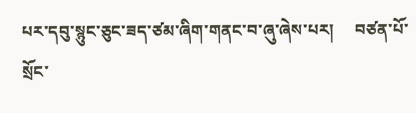པར་དབུ་སྙུང་ཅུང་ཟད་ཙམ་ཞིག་གནང་བ་ཞུ་ཞེས་པར།     བཙན་པོ་སྲོང་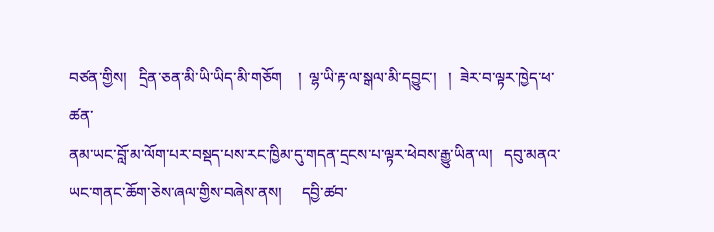བཙན་གྱིས།   དྲིན་ཅན་མི་ཡི་ཡིད་མི་གཅོག    །  ལྷ་ཡི་རྟ་ལ་སྒལ་མི་དབྱུང་།   །  ཟེར་བ་ལྟར་ཁྱེད་ཕ་ཚན་
ནམ་ཡང་བློ་མ་ལོག་པར་བསྡད་པས་རང་ཁྱིམ་དུ་གདན་དྲངས་པ་ལྟར་ཕེབས་རྒྱུ་ཡིན་ལ།   དབུ་མནའ་ཡང་གནང་ཆོག་ཅེས་ཞལ་གྱིས་བཞེས་ནས།     དབྱི་ཚབ་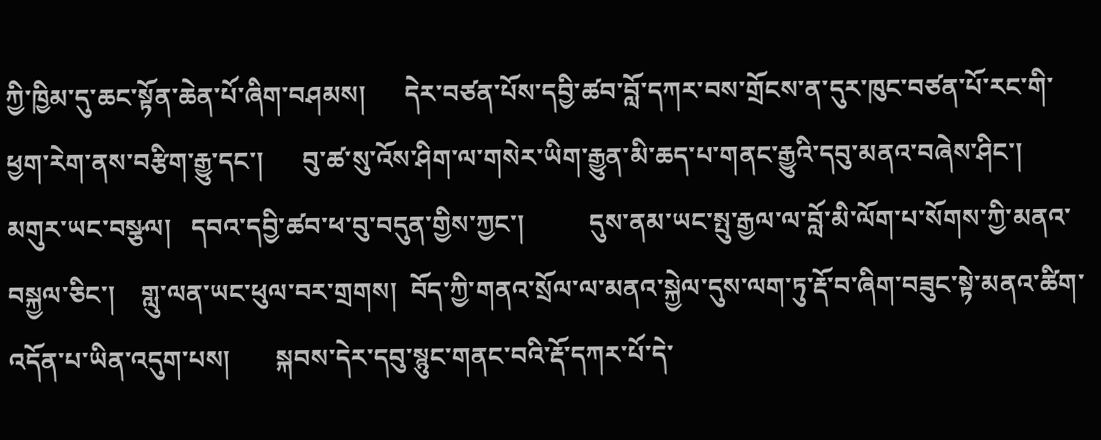ཀྱི་ཁྱིམ་དུ་ཆང་སྟོན་ཆེན་པོ་ཞིག་བཤམས།      དེར་བཙན་པོས་དབྱི་ཚབ་བློ་དཀར་བས་གྲོངས་ན་དུར་ཁུང་བཙན་པོ་རང་གི་ཕྱག་རེག་ནས་བརྩིག་རྒྱུ་དང་།      བུ་ཚ་སུ་འོས་ཤིག་ལ་གསེར་ཡིག་རྒྱུན་མི་ཆད་པ་གནང་རྒྱུའི་དབུ་མནའ་བཞེས་ཤིང་།      མགུར་ཡང་བསྩལ།   དབའ་དབྱི་ཚབ་ཕ་བུ་བདུན་གྱིས་ཀྱང་།          དུས་ནམ་ཡང་སྤུ་རྒྱལ་ལ་བློ་མི་ལོག་པ་སོགས་ཀྱི་མནའ་བསྐྱལ་ཅིང་།    གླུ་ལན་ཡང་ཕུལ་བར་གྲགས།  བོད་ཀྱི་གནའ་སྲོལ་ལ་མནའ་སྐྱེལ་དུས་ལག་ཏུ་རྡོ་བ་ཞིག་བཟུང་སྟེ་མནའ་ཚིག་འདོན་པ་ཡིན་འདུག་པས།       སྐབས་དེར་དབུ་སྙུང་གནང་བའི་རྡོ་དཀར་པོ་དེ་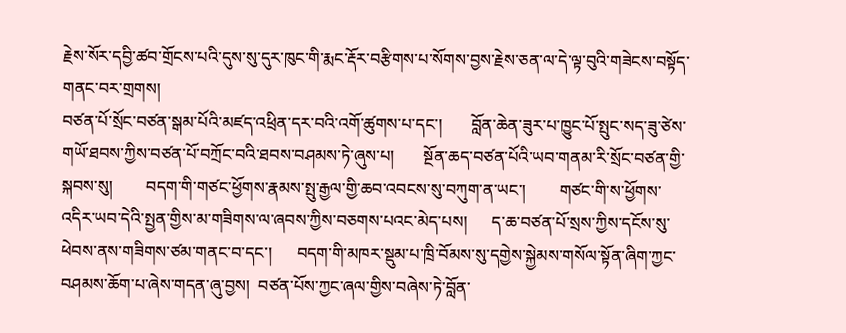རྗེས་སོར་དབྱི་ཚབ་གྲོངས་པའི་དུས་སུ་དུར་ཁུང་གི་རྨང་རྡོར་བརྩིགས་པ་སོགས་བྱས་རྗེས་ཅན་ལ་དེ་ལྟ་བུའི་གཟེངས་བསྟོད་གནང་བར་གྲགས།
བཙན་པོ་སྲོང་བཙན་སྒམ་པོའི་མཛད་འཕྲིན་དར་བའི་འགོ་ཚུགས་པ་དང་།       བློན་ཆེན་ཟུར་པ་ཁྱུང་པོ་སྤུང་སད་ཟུ་ཙེས་གཡོ་ཐབས་ཀྱིས་བཙན་པོ་བཀྲོང་བའི་ཐབས་བཤམས་ཏེ་ཞུས་པ།       སྔོན་ཆད་བཙན་པོའི་ཡབ་གནམ་རི་སྲོང་བཙན་གྱི་སྐབས་སུ།        བདག་གི་གཙང་ཕྱོགས་རྣམས་སྤུ་རྒྱལ་གྱི་ཆབ་འབངས་སུ་བཀུག་ན་ཡང་།        གཙང་གི་ས་ཕྱོགས་འདིར་ཡབ་དེའི་སྤྱན་གྱིས་མ་གཟིགས་ལ་ཞབས་ཀྱིས་བཅགས་པའང་མེད་པས།      ད་ཆ་བཙན་པོ་སྲས་ཀྱིས་དངོས་སུ་ཕེབས་ནས་གཟིགས་ཙམ་གནང་བ་དང་།      བདག་གི་མཁར་སྡུམ་པ་ཁྲི་བོམས་སུ་དགྱེས་སྐྱེམས་གསོལ་སྟོན་ཞིག་ཀྱང་བཤམས་ཆོག་པ་ཞེས་གདན་ཞུ་བྱས།  བཙན་པོས་ཀྱང་ཞལ་གྱིས་བཞེས་ཏེ་བློན་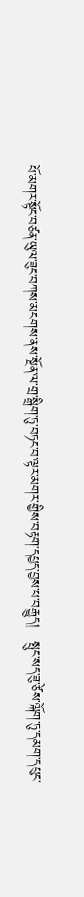པོ་མགར་སྟོང་བཙན་ཡུལ་ཟུང་བཀས་མངགས་ནས་སྔོན་ལ་གྲ་སྒྲིག་ཏུ་བཏང་བ་ལྟར་མགར་གྱིས་བརྟག་དཔྱད་བྱས་པ་བརྒྱུད།   སྤུང་སད་ཟུ་ཙེས་ལྐོག་ཏུ་དམག་དཔུང་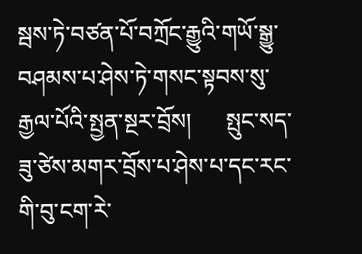སྦས་ཏེ་བཙན་པོ་བཀྲོང་རྒྱུའི་གཡོ་སྒྱུ་བཤམས་པ་ཤེས་ཏེ་གསང་སྟབས་སུ་རྒྱལ་པོའི་སྤྱན་སྔར་བྲོས།      སྤུང་སད་ཟུ་ཙེས་མགར་བྲོས་པ་ཤེས་པ་དང་རང་གི་བུ་ངག་རེ་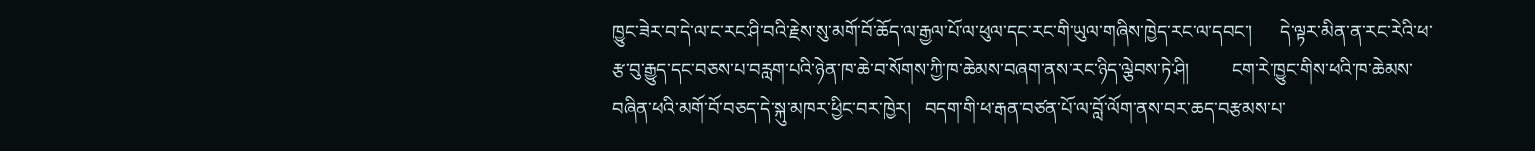ཁྱུང་ཟེར་བ་དེ་ལ་ང་རང་ཤི་བའི་རྗེས་སུ་མགོ་བོ་ཆོད་ལ་རྒྱལ་པོ་ལ་ཕུལ་དང་རང་གི་ཡུལ་གཞིས་ཁྱེད་རང་ལ་དབང་།      དེ་ལྟར་མིན་ན་རང་རེའི་ཕ་རྩ་བུ་རྒྱུད་དང་བཅས་པ་བརླག་པའི་ཉེན་ཁ་ཆེ་བ་སོགས་ཀྱི་ཁ་ཆེམས་བཞག་ནས་རང་ཉིད་ལྕེབས་ཏེ་ཤི།         ངག་རེ་ཁྱུང་གིས་ཕའི་ཁ་ཆེམས་བཞིན་ཕའི་མགོ་བོ་བཅད་དེ་སྐུ་མཁར་ཕྱིང་བར་ཁྱེར།   བདག་གི་ཕ་རྒན་བཙན་པོ་ལ་བློ་ལོག་ནས་བར་ཆད་བརྩམས་པ་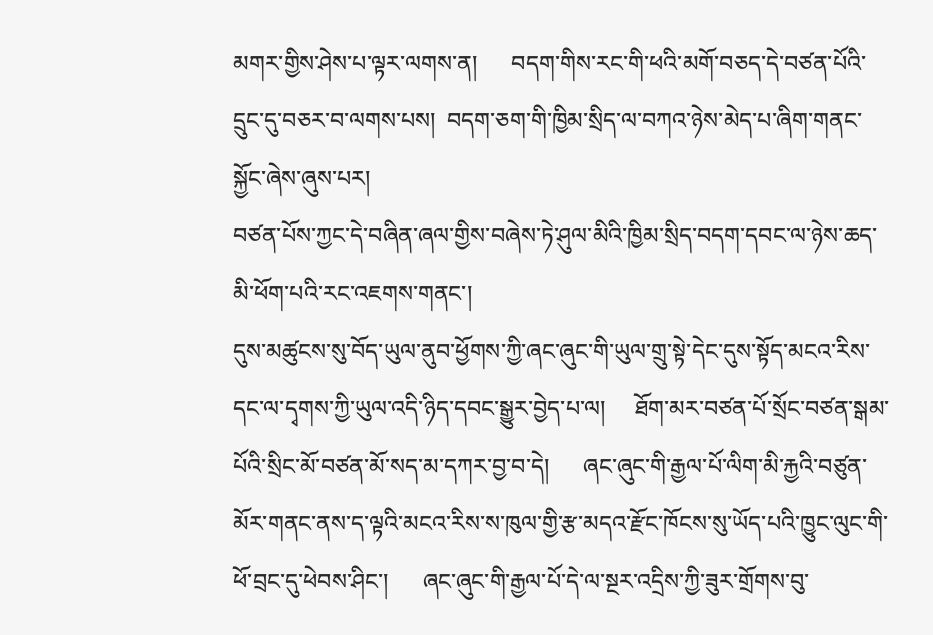མགར་གྱིས་ཤེས་པ་ལྟར་ལགས་ན།      བདག་གིས་རང་གི་ཕའི་མགོ་བཅད་དེ་བཙན་པོའི་དྲུང་དུ་བཅར་བ་ལགས་པས།  བདག་ཅག་གི་ཁྱིམ་སྲིད་ལ་བཀའ་ཉེས་མེད་པ་ཞིག་གནང་སྐྱོང་ཞེས་ཞུས་པར།
བཙན་པོས་ཀྱང་དེ་བཞིན་ཞལ་གྱིས་བཞེས་ཏེ་ཤུལ་མིའི་ཁྱིམ་སྲིད་བདག་དབང་ལ་ཉེས་ཆད་མི་ཕོག་པའི་རང་འཇགས་གནང་།
དུས་མཚུངས་སུ་བོད་ཡུལ་ནུབ་ཕྱོགས་ཀྱི་ཞང་ཞུང་གི་ཡུལ་གྲུ་སྟེ་དེང་དུས་སྟོད་མངའ་རིས་དང་ལ་དྭགས་ཀྱི་ཡུལ་འདི་ཉིད་དབང་སྒྱུར་བྱེད་པ་ལ།     ཐོག་མར་བཙན་པོ་སྲོང་བཙན་སྒམ་པོའི་སྲིང་མོ་བཙན་མོ་སད་མ་དཀར་བྱ་བ་དེ།      ཞང་ཞུང་གི་རྒྱལ་པོ་ལིག་མི་རྐྱའི་བཙུན་མོར་གནང་ནས་ད་ལྟའི་མངའ་རིས་ས་ཁུལ་གྱི་རྩ་མདའ་རྫོང་ཁོངས་སུ་ཡོད་པའི་ཁྱུང་ལུང་གི་ཕོ་བྲང་དུ་ཕེབས་ཤིང་།      ཞང་ཞུང་གི་རྒྱལ་པོ་དེ་ལ་སྔར་འདྲིས་ཀྱི་ཟུར་གྲོགས་བུ་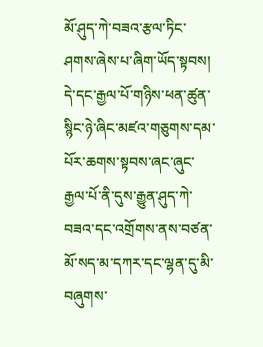མོ་ཤུད་ཀེ་བཟའ་རྩལ་ཏིང་ཤགས་ཞེས་པ་ཞིག་ཡོད་སྟབས།       དེ་དང་རྒྱལ་པོ་གཉིས་ཕན་ཚུན་སྙིང་ཉེ་ཞིང་མཛའ་གཅུགས་དམ་པོར་ཆགས་སྟབས་ཞང་ཞུང་རྒྱལ་པོ་ནི་དུས་རྒྱུན་ཤུད་ཀེ་བཟའ་དང་འགྲོགས་ནས་བཙན་མོ་སད་མ་དཀར་དང་ལྷན་དུ་མི་བཞུགས་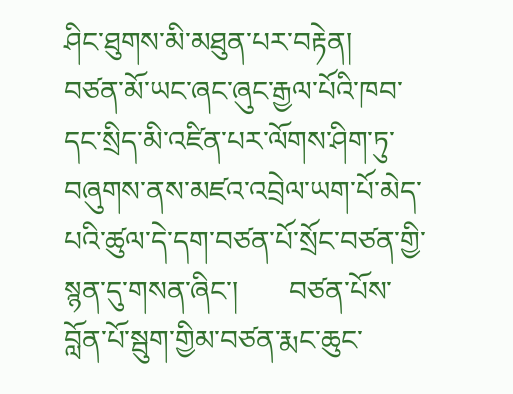ཤིང་ཐུགས་མི་མཐུན་པར་བརྟེན།  བཙན་མོ་ཡང་ཞང་ཞུང་རྒྱལ་པོའི་ཁབ་དང་སྲིད་མི་འཛིན་པར་ལོགས་ཤིག་ཏུ་བཞུགས་ནས་མཛའ་འབྲེལ་ཡག་པོ་མེད་པའི་ཚུལ་དེ་དག་བཙན་པོ་སྲོང་བཙན་གྱི་སྙན་དུ་གསན་ཞིང་།       བཙན་པོས་བློན་པོ་སྦུག་གྱིམ་བཙན་རྨང་ཆུང་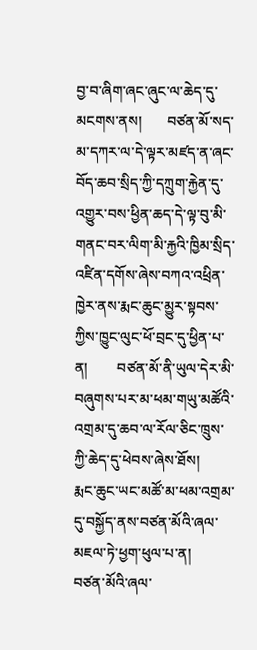བྱ་བ་ཞིག་ཞང་ཞུང་ལ་ཆེད་དུ་མངགས་ནས།       བཙན་མོ་སད་མ་དཀར་ལ་དེ་ལྟར་མཛད་ན་ཞང་བོད་ཆབ་སྲིད་ཀྱི་དཀྲུག་རྐྱེན་དུ་འགྱུར་བས་ཕྱིན་ཆད་དེ་ལྟ་བུ་མི་གནང་བར་ལིག་མི་རྐྱའི་ཁྱིམ་སྲིད་འཛིན་དགོས་ཞེས་བཀའ་འཕྲིན་ཁྱེར་ནས་རྨང་ཆུང་མྱུར་སྟབས་ཀྱིས་ཁྱུང་ལུང་ཕོ་བྲང་དུ་ཕྱིན་པ་ན།        བཙན་མོ་ནི་ཡུལ་དེར་མི་བཞུགས་པར་མ་ཕམ་གཡུ་མཚོའི་འགྲམ་དུ་ཆབ་ལ་རོལ་ཅིང་ཁྲུས་ཀྱི་ཆེད་དུ་ཕེབས་ཞེས་ཐོས།     རྨང་ཆུང་ཡང་མཚོ་མ་ཕམ་འགྲམ་དུ་བསྐྱོད་ནས་བཙན་མོའི་ཞལ་མཇལ་ཏེ་ཕྱག་ཕུལ་པ་ན།      བཙན་མོའི་ཞལ་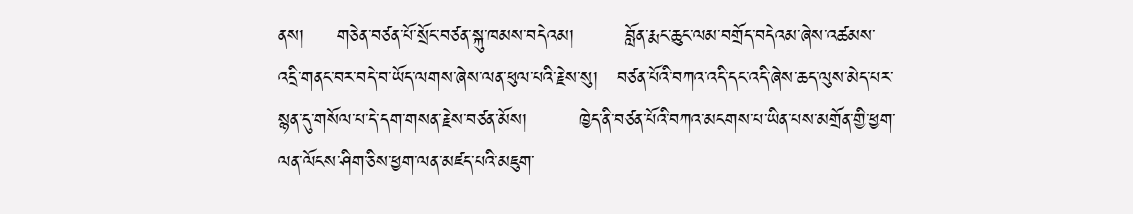ནས།     གཅེན་བཙན་པོ་སྲོང་བཙན་སྐུ་ཁམས་བདེའམ།        བློན་རྨང་ཆུང་ལམ་བགྲོད་བདེའམ་ཞེས་འཚམས་འདྲི་གནང་བར་བདེ་བ་ཡོད་ལགས་ཞེས་ལན་ཕུལ་པའི་རྗེས་སུ།   བཙན་པོའི་བཀའ་འདི་དང་འདི་ཞེས་ཆད་ལུས་མེད་པར་སྙན་དུ་གསོལ་པ་དེ་དག་གསན་རྗེས་བཙན་མོས།        ཁྱེད་ནི་བཙན་པོའི་བཀའ་མངགས་པ་ཡིན་པས་མགྲོན་གྱི་ཕྱག་ལན་ལོངས་ཤིག་ཅིས་ཕྱག་ལན་མཛད་པའི་མཇུག་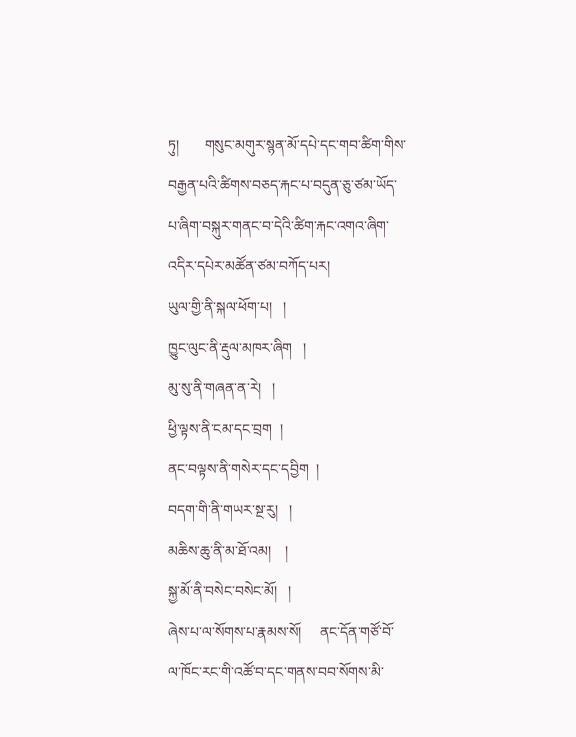ཏུ།       གསུང་མགུར་སྙན་མོ་དཔེ་དང་གབ་ཚིག་གིས་བརྒྱན་པའི་ཚིགས་བཅད་རྐང་པ་བདུན་ཅུ་ཙམ་ཡོད་པ་ཞིག་བསྐུར་གནང་བ་དེའི་ཚིག་རྐང་འགའ་ཞིག་འདིར་དཔེར་མཚོན་ཙམ་བཀོད་པར།
ཡུལ་གྱི་ནི་སྐལ་ཕོག་པ།   །
ཁྱུང་ལུང་ནི་རྡུལ་མཁར་ཞིག   །
མུ་སུ་ནི་གཞན་ན་རེ།   །
ཕྱི་ལྟས་ནི་ངམ་དང་བྲག  །
ནང་བལྟས་ནི་གསེར་དང་དབྱིག  །
བདག་གི་ནི་གཡར་སྔ་རུ།   །
མཆིས་ཆུ་ནི་མ་ཐོ་འམ།    །
སྐྱ་མོ་ནི་བསེང་བསེང་མོ།   །
ཞེས་པ་ལ་སོགས་པ་རྣམས་སོ།     ནང་དོན་གཙོ་བོ་ལ་ཁོང་རང་གི་འཚོ་བ་དང་གནས་བབ་སོགས་མི་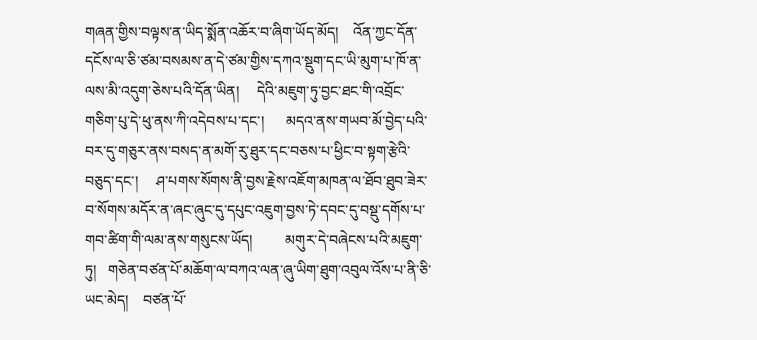གཞན་གྱིས་བལྟས་ན་ཡིད་སྨོན་འཆོར་བ་ཞིག་ཡོད་མོད།    འོན་ཀྱང་དོན་དངོས་ལ་ཅི་ཙམ་བསམས་ན་དེ་ཙམ་གྱིས་དཀའ་སྡུག་དང་ཡི་མུག་པ་ཁོ་ན་ལས་མི་འདུག་ཅེས་པའི་དོན་ཡིན།     དེའི་མཇུག་ཏུ་བྱང་ཐང་གི་འབྲོང་གཅིག་པུ་དེ་ཕུ་ནས་ཀི་འདེབས་པ་དང་།      མདའ་ནས་གཡབ་མོ་བྱེད་པའི་བར་དུ་གཅུར་ནས་བསད་ན་མགོ་རུ་ཐུར་དང་བཅས་པ་ཕྱིང་བ་སྟག་རྩེའི་བཅུད་དང་།     ཤ་པགས་སོགས་ནི་བྱས་རྗེས་འཇོག་མཁན་ལ་ཐོབ་ཐུབ་ཟེར་བ་སོགས་མདོར་ན་ཞང་ཞུང་དུ་དཔུང་འཇུག་བྱས་ཏེ་དབང་དུ་བསྡུ་དགོས་པ་གབ་ཚིག་གི་ལམ་ནས་གསུངས་ཡོད།         མགུར་དེ་བཞེངས་པའི་མཇུག་ཏུ།   གཅེན་བཙན་པོ་མཆོག་ལ་བཀའ་ལན་ཞུ་ཡིག་ཐུག་འབུལ་འོས་པ་ནི་ཅི་ཡང་མེད།    བཙན་པོ་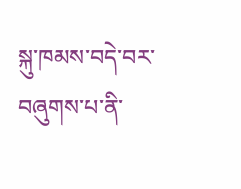སྐུ་ཁམས་བདེ་བར་བཞུགས་པ་ནི་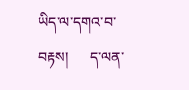ཡིད་ལ་དགའ་བ་བརྟས།      ད་ལན་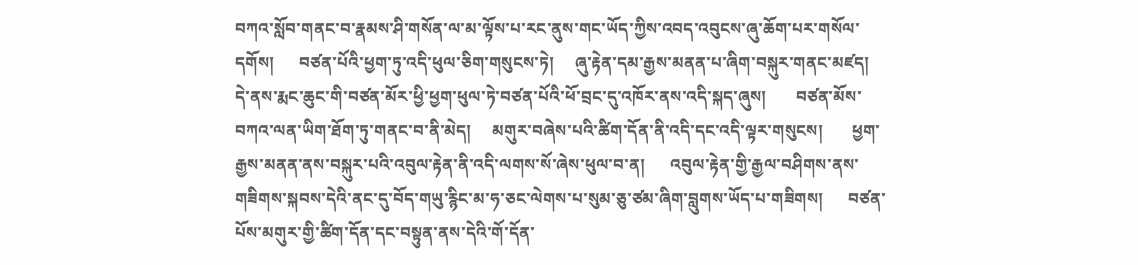བཀའ་སློབ་གནང་བ་རྣམས་ཤི་གསོན་ལ་མ་ལྟོས་པ་རང་ནུས་གང་ཡོད་ཀྱིས་འབད་འབུངས་ཞུ་ཆོག་པར་གསོལ་དགོས།      བཙན་པོའི་ཕྱག་ཏུ་འདི་ཕུལ་ཅིག་གསུངས་ཏེ།     ཞུ་རྟེན་དམ་རྒྱས་མནན་པ་ཞིག་བསྐུར་གནང་མཛད།    དེ་ནས་རྨང་ཆུང་གི་བཙན་མོར་ཕྱི་ཕྱག་ཕུལ་ཏེ་བཙན་པོའི་ཕོ་བྲང་དུ་འཁོར་ནས་འདི་སྐད་ཞུས།       བཙན་མོས་བཀའ་ལན་ཡིག་ཐོག་ཏུ་གནང་བ་ནི་མེད།     མགུར་བཞེས་པའི་ཚིག་དོན་ནི་འདི་དང་འདི་ལྟར་གསུངས།       ཕྱག་རྒྱས་མནན་ནས་བསྐུར་པའི་འབུལ་རྟེན་ནི་འདི་ལགས་སོ་ཞེས་ཕུལ་བ་ན།      འབུལ་རྟེན་གྱི་རྒྱལ་བཤིགས་ནས་གཟིགས་སྐབས་དེའི་ནང་དུ་བོད་གཡུ་རྙིང་མ་ཧ་ཅང་ལེགས་པ་སུམ་ཅུ་ཙམ་ཞིག་བླུགས་ཡོད་པ་གཟིགས།      བཙན་པོས་མགུར་གྱི་ཚིག་དོན་དང་བསྟུན་ནས་དེའི་གོ་དོན་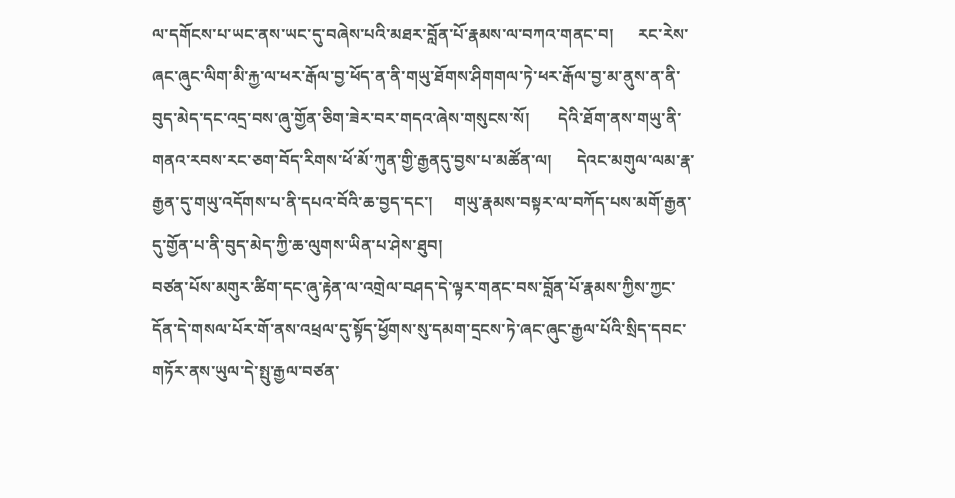ལ་དགོངས་པ་ཡང་ནས་ཡང་དུ་བཞེས་པའི་མཐར་བློན་པོ་རྣམས་ལ་བཀའ་གནང་བ།      རང་རེས་ཞང་ཞུང་ལིག་མི་རྐྱ་ལ་ཕར་རྒོལ་བྱ་ཕོད་ན་ནི་གཡུ་ཐོགས་ཤིགགལ་ཏེ་ཕར་རྒོལ་བྱ་མ་ནུས་ན་ནི་བུད་མེད་དང་འདྲ་བས་ཞུ་གྱོན་ཅིག་ཟེར་བར་གདའ་ཞེས་གསུངས་སོ།       དེའི་ཐོག་ནས་གཡུ་ནི་གནའ་རབས་རང་ཅག་བོད་རིགས་ཕོ་མོ་ཀུན་གྱི་རྒྱནདུ་བྱས་པ་མཚོན་ལ།      དེའང་མགུལ་ལམ་རྣ་རྒྱན་དུ་གཡུ་འདོགས་པ་ནི་དཔའ་བོའི་ཆ་བྱད་དང་།     གཡུ་རྣམས་བསྟར་ལ་བཀོད་པས་མགོ་རྒྱན་དུ་གྱོན་པ་ནི་བུད་མེད་ཀྱི་ཆ་ལུགས་ཡིན་པ་ཤེས་ཐུབ།
བཙན་པོས་མགུར་ཚིག་དང་ཞུ་རྟེན་ལ་འགྲེལ་བཤད་དེ་ལྟར་གནང་བས་བློན་པོ་རྣམས་ཀྱིས་ཀྱང་དོན་དེ་གསལ་པོར་གོ་ནས་འཕྲལ་དུ་སྟོད་ཕྱོགས་སུ་དམག་དྲངས་ཏེ་ཞང་ཞུང་རྒྱལ་པོའི་སྲིད་དབང་གཏོར་ནས་ཡུལ་དེ་སྤུ་རྒྱལ་བཙན་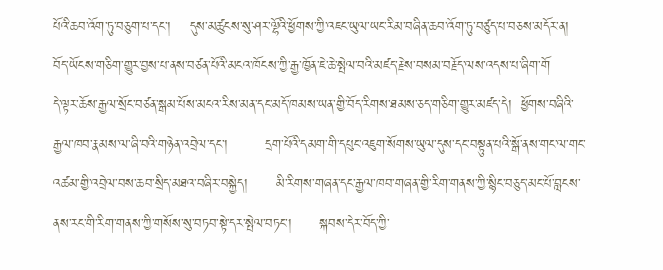པོའི་ཆབ་འོག་ཏུ་བཅུག་པ་དང་།    དུས་མཚུངས་སུ་ཤར་ལྷོའི་ཕྱོགས་ཀྱི་འཇང་ཡུལ་ཡང་རིམ་བཞིན་ཆབ་འོག་ཏུ་བཙུད་པ་བཅས་མདོར་ན།      བོད་ཡོངས་གཅིག་གྱུར་བྱས་པ་ནས་བཙན་པོའི་མངའ་ཁོངས་ཀྱི་རྒྱ་ཁྱོན་ཇེ་ཆེ་སྤེལ་བའི་མཛད་རྗེས་བསམ་བརྗོད་ལས་འདས་པ་ཞིག་གོ
དེ་ལྟར་ཆོས་རྒྱལ་སྲོང་བཙན་སྒམ་པོས་མངའ་རིས་མན་དང་མདོ་ཁམས་ཡན་གྱི་བོད་རིགས་ཐམས་ཅད་གཅིག་གྱུར་མཛད་དེ།  ཕྱོགས་བཞིའི་རྒྱལ་ཁབ་རྣམས་ལ་ཞི་བའི་གཉེན་འབྲེལ་དང་།        དྲག་པོའི་དམག་གི་དཔུང་འཇུག་སོགས་ཡུལ་དུས་དང་བསྟུན་པའི་སྒོ་ནས་གང་ལ་གང་འཚམ་གྱི་འབྲེལ་བས་ཆབ་སྲིད་མཐའ་བཞིར་བསྐྱེད།      མི་རིགས་གཞན་དང་རྒྱལ་ཁབ་གཞན་གྱི་རིག་གནས་ཀྱི་སྙིང་བཅུད་མང་པོ་བླངས་ནས་རང་གི་རིག་གནས་ཀྱི་གསོས་སུ་བཏབ་སྟེ་དར་སྤེལ་བཏང་།      སྐབས་དེར་བོད་ཀྱི་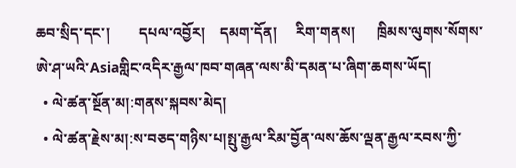ཆབ་སྲིད་དང་།        དཔལ་འབྱོར།    དམག་དོན།     རིག་གནས།      ཁྲིམས་ལུགས་སོགས་ཨེ་ཤ་ཡའི་Asiaགླིང་འདིར་རྒྱལ་ཁབ་གཞན་ལས་མི་དམན་པ་ཞིག་ཆགས་ཡོད།
  • ལེ་ཚན་སྔོན་མ།:གནས་སྐབས་མེད།
  • ལེ་ཚན་རྗེས་མ།:ས་བཅད་གཉིས་པ།སྤུ་རྒྱལ་རིམ་བྱོན་ལས་ཆོས་ལྡན་རྒྱལ་རབས་ཀྱི་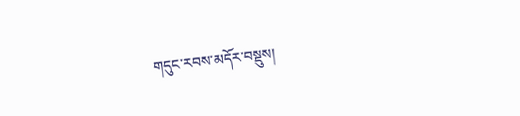གདུང་རབས་མདོར་བསྡུས།